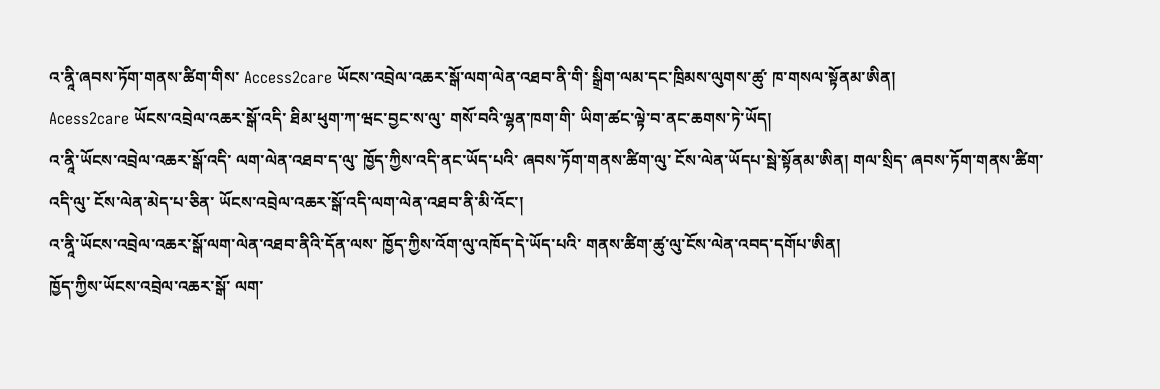འ་ནཱི་ཞབས་ཏོག་གནས་ཚིག་གིས་ Access2care ཡོངས་འབྲེལ་འཆར་སྒོ་ལག་ལེན་འཐབ་ནི་གི་ སྒྲིག་ལམ་དང་ཁྲིམས་ལུགས་ཚུ་ ཁ་གསལ་སྟོནམ་ཨིན།
Acess2care ཡོངས་འབྲེལ་འཆར་སྒོ་འདི་ ཐིམ་ཕུག་ཀ་ཝང་བྱང་ས་ལུ་ གསོ་བའི་ལྷན་ཁག་གི་ ཡིག་ཚང་ལྟེ་བ་ནང་ཆགས་ཏེ་ཡོད།
འ་ནཱི་ཡོངས་འབྲེལ་འཆར་སྒོ་འདི་ ལག་ལེན་འཐབ་ད་ལུ་ ཁྱོད་ཀྱིས་འདི་ནང་ཡོད་པའི་ ཞབས་ཏོག་གནས་ཚིག་ལུ་ ངོས་ལེན་ཡོདཔ་སྦེ་སྟོནམ་ཨིན། གལ་སྲིད་ ཞབས་ཏོག་གནས་ཚིག་འདི་ལུ་ ངོས་ལེན་མེད་པ་ཅིན་ ཡོངས་འབྲེལ་འཆར་སྒོ་འདི་ལག་ལེན་འཐབ་ནི་མི་འོང་།
འ་ནཱི་ཡོངས་འབྲེལ་འཆར་སྒོ་ལག་ལེན་འཐབ་ནིའི་དོན་ལས་ ཁྱོད་ཀྱིས་འོག་ལུ་འཁོད་དེ་ཡོད་པའི་ གནས་ཚིག་ཚུ་ལུ་ངོས་ལེན་འབད་དགོཔ་ཨིན།
ཁྱོད་ཀྱིས་ཡོངས་འབྲེལ་འཆར་སྒོ་ ལག་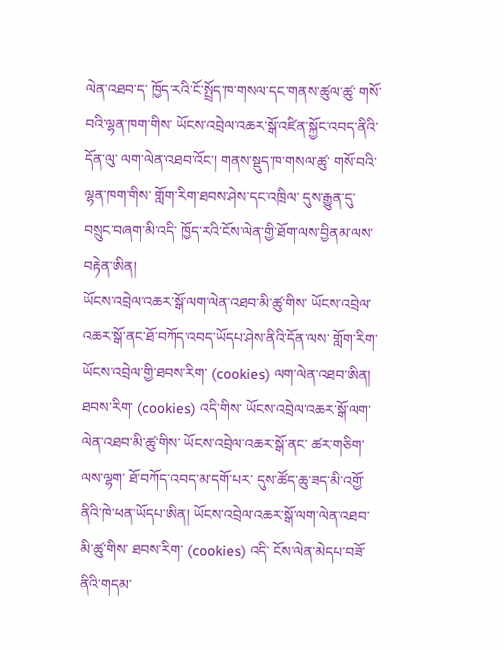ལེན་འཐབ་ད་ ཁྱོད་རའི་ངོ་སྤྲོད་ཁ་གསལ་དང་གནས་ཚུལ་ཚུ་ གསོ་བའི་ལྷན་ཁག་གིས་ ཡོངས་འབྲེལ་འཆར་སྒོ་འཛིན་སྐྱོང་འབད་ནིའི་དོན་ལུ་ ལག་ལེན་འཐབ་འོང་། གནས་སྡུད་ཁ་གསལ་ཚུ་ གསོ་བའི་ལྷན་ཁག་གིས་ གློག་རིག་ཐབས་ཤེས་དང་འཁྲིལ་ དུས་རྒྱུན་དུ་བསྲུང་བཞག་མི་འདི་ ཁྱོད་རའི་ངོས་ལེན་གྱི་ཐོག་ལས་བྱིནམ་ལས་བརྟེན་ཨིན།
ཡོངས་འབྲེལ་འཆར་སྒོ་ལག་ལེན་འཐབ་མི་ཚུ་གིས་ ཡོངས་འབྲེལ་འཆར་སྒོ་ནང་ཐོ་བཀོད་འབད་ཡོདཔ་ཤེས་ནིའི་དོན་ལས་ གློག་རིག་ཡོངས་འབྲེལ་གྱི་ཐབས་རིག་ (cookies) ལག་ལེན་འཐབ་ཨིན། ཐབས་རིག་ (cookies) འདི་གིས་ ཡོངས་འབྲེལ་འཆར་སྒོ་ལག་ལེན་འཐབ་མི་ཚུ་གིས་ ཡོངས་འབྲེལ་འཆར་སྒོ་ནང་ ཚར་གཅིག་ལས་ལྷག་ ཐོ་བཀོད་འབད་མ་དགོ་པར་ དུས་ཚོད་ཆུ་ཟད་མི་འགྱོ་ནིའི་ཁེ་ཕན་ཡོདཔ་ཨིན། ཡོངས་འབྲེལ་འཆར་སྒོ་ལག་ལེན་འཐབ་མི་ཚུ་གིས་ ཐབས་རིག་ (cookies) འདི་ ངོས་ལེན་མེདཔ་བཟོ་ནིའི་གདམ་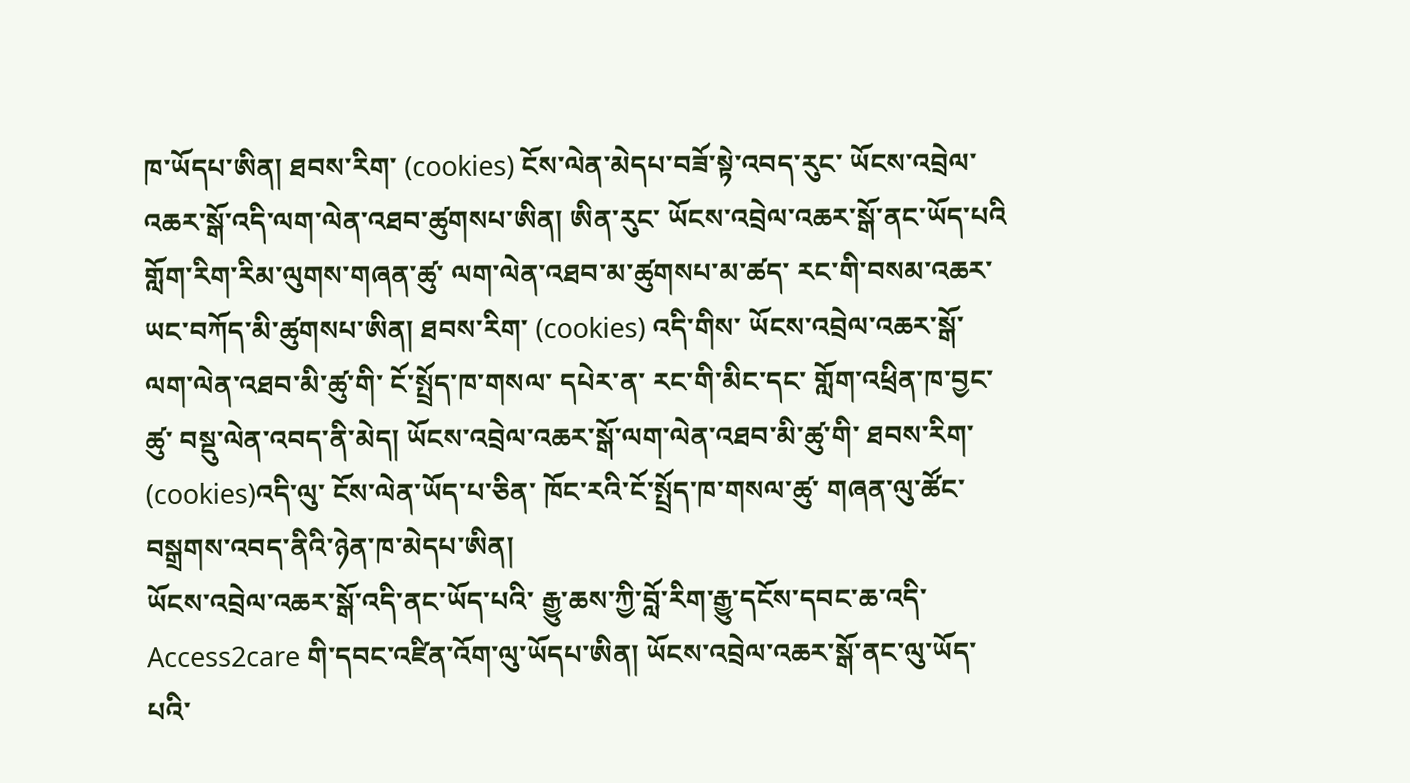ཁ་ཡོདཔ་ཨིན། ཐབས་རིག་ (cookies) ངོས་ལེན་མེདཔ་བཟོ་སྟེ་འབད་རུང་ ཡོངས་འབྲེལ་འཆར་སྒོ་འདི་ལག་ལེན་འཐབ་ཚུགསཔ་ཨིན། ཨིན་རུང་ ཡོངས་འབྲེལ་འཆར་སྒོ་ནང་ཡོད་པའི གློག་རིག་རིམ་ལུགས་གཞན་ཚུ་ ལག་ལེན་འཐབ་མ་ཚུགསཔ་མ་ཚད་ རང་གི་བསམ་འཆར་ཡང་བཀོད་མི་ཚུགསཔ་ཨིན། ཐབས་རིག་ (cookies) འདི་གིས་ ཡོངས་འབྲེལ་འཆར་སྒོ་ལག་ལེན་འཐབ་མི་ཚུ་གི་ ངོ་སྤྲོད་ཁ་གསལ་ དཔེར་ན་ རང་གི་མིང་དང་ གློག་འཕྲིན་ཁ་བྱང་ཚུ་ བསྡུ་ལེན་འབད་ནི་མེད། ཡོངས་འབྲེལ་འཆར་སྒོ་ལག་ལེན་འཐབ་མི་ཚུ་གི་ ཐབས་རིག་ (cookies)འདི་ལུ་ ངོས་ལེན་ཡོད་པ་ཅིན་ ཁོང་རའི་ངོ་སྤྲོད་ཁ་གསལ་ཚུ་ གཞན་ལུ་ཚོང་བསྒྲགས་འབད་ནིའི་ཉེན་ཁ་མེདཔ་ཨིན།
ཡོངས་འབྲེལ་འཆར་སྒོ་འདི་ནང་ཡོད་པའི་ རྒྱུ་ཆས་ཀྱི་བློ་རིག་རྒྱུ་དངོས་དབང་ཆ་འདི་ Access2care གི་དབང་འཛིན་འོག་ལུ་ཡོདཔ་ཨིན། ཡོངས་འབྲེལ་འཆར་སྒོ་ནང་ལུ་ཡོད་པའི་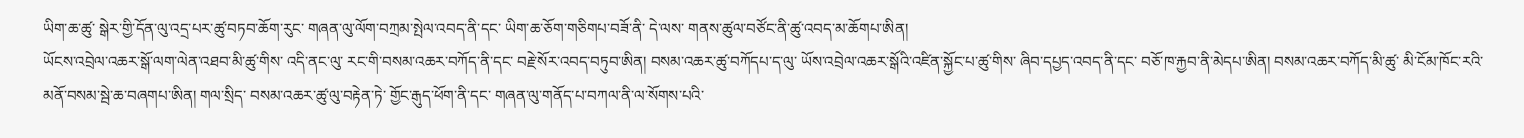ཡིག་ཆ་ཚུ་ སྒེར་གྱི་དོན་ལུ་འདྲ་པར་ཚུ་བཏབ་ཆོག་རུང་ གཞན་ལུ་ལོག་བཀྲམ་སྤེལ་འབད་ནི་དང་ ཡིག་ཆ་ཅོག་གཅིགཔ་བཟོ་ནི་ དེ་ལས་ གནས་ཚུལ་བཙོང་ནི་ཚུ་འབད་མ་ཆོགཔ་ཨིན།
ཡོངས་འབྲེལ་འཆར་སྒོ་ལག་ལེན་འཐབ་མི་ཚུ་གིས་ འདི་ནང་ལུ་ རང་གི་བསམ་འཆར་བཀོད་ནི་དང་ བརྗེ་སོར་འབད་བཏུབ་ཨིན། བསམ་འཆར་ཚུ་བཀོདཔ་ད་ལུ་ ཡོས་འབྲེལ་འཆར་སྒོའི་འཛིན་སྐྱོང་པ་ཚུ་གིས་ ཞིབ་དཔྱད་འབད་ནི་དང་ བཅོ་ཁ་རྐྱབ་ནི་མེདཔ་ཨིན། བསམ་འཆར་བཀོད་མི་ཚུ་ མི་ངོམ་ཁོང་རའི་ མནོ་བསམ་སྦེ་ཆ་བཞགཔ་ཨིན། གལ་སྲིད་ བསམ་འཆར་ཚུ་ལུ་བརྟེན་ཏེ་ གྱོང་རྒུད་ཕོག་ནི་དང་ གཞན་ལུ་གནོད་པ་བཀལ་ནི་ལ་སོགས་པའི་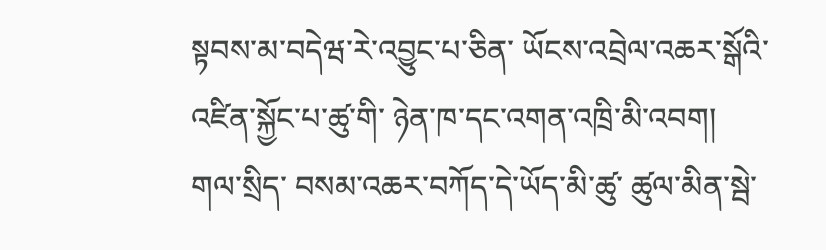སྟབས་མ་བདེཝ་རེ་འབྱུང་པ་ཅིན་ ཡོངས་འབྲེལ་འཆར་སྒོའི་འཛིན་སྐྱོང་པ་ཚུ་གི་ ཉེན་ཁ་དང་འགན་འཁྲི་མི་འབག།
གལ་སྲིད་ བསམ་འཆར་བཀོད་དེ་ཡོད་མི་ཚུ་ ཚུལ་མིན་སྦེ་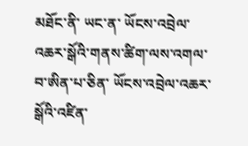མཐོང་ནི་ ཡང་ན་ ཡོངས་འབྲེལ་འཆར་སྒོའི་གནས་ཚིག་ལས་འགལ་བ་ཨིན་པ་ཅིན་ ཡོངས་འབྲེལ་འཆར་སྒོའི་འཛིན་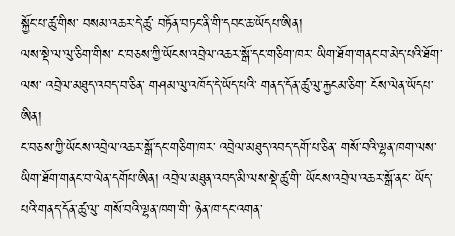སྐྱོང་པ་ཚུ་གིས་ བསམ་འཆར་དེ་ཚུ་ བཏོན་བཏང་ནི་གི་དབང་ཆ་ཡོདཔ་ཨིན།
ལས་སྡེ་ལ་ལུ་ཅིག་གིས་ ང་བཅས་ཀྱི་ཡོངས་འབྲེལ་འཆར་སྒོ་དང་གཅིག་ཁར་ ཡིག་ཐོག་གནང་བ་མེད་པའི་ཐོག་ལས་ འབྲེལ་མཐུད་འབད་བ་ཅིན་ གཤམ་ལུ་འཁོད་དེ་ཡོད་པའི་ གནད་དོན་ཚུ་ལུ་རྐྱངམ་ཅིག་ ངོས་ལེན་ཡོདཔ་ཨིན།
ང་བཅས་ཀྱི་ཡོངས་འབྲེལ་འཆར་སྒོ་དང་གཅིག་ཁར་ འབྲེལ་མཐུད་འབད་དགོ་པ་ཅིན་ གསོ་བའི་ལྷན་ཁག་ལས་ ཡིག་ཐོག་གནང་བ་ལེན་དགོཔ་ཨིན། འབྲེལ་མཐུན་འབད་མི་ལས་སྡེ་ཚུ་གི་ ཡོངས་འབྲེལ་འཆར་སྒོ་ནང་ ཡོད་པའི་གནད་དོན་ཚུ་ལུ་ གསོ་བའི་ལྷན་ཁག་གི་ ཉེན་ཁ་དང་འགན་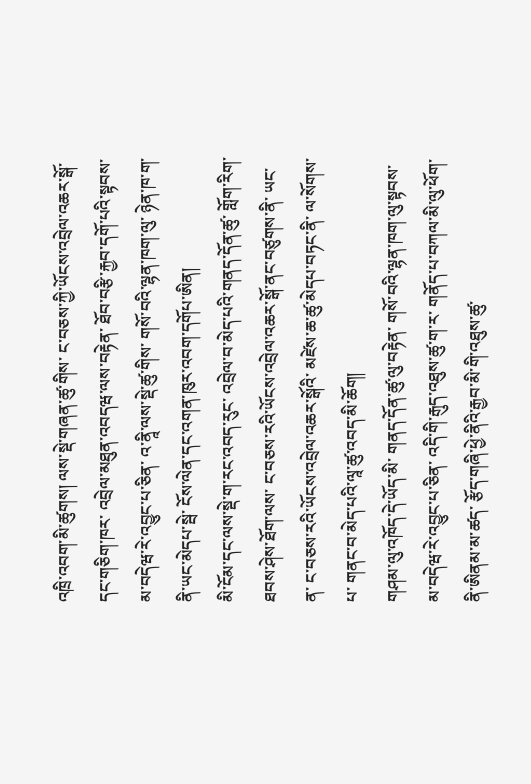འཁྲི་འབག་མི་ཚུགས། ལས་སྡེ་གཞན་ཚུ་གིས་ ང་བཅས་ཀྱི་ཡོངས་འབྲེལ་འཆར་སྒོ་དང་གཅིག་ཁར་ འབྲེལ་མཐུན་འབདཝ་ལས་བརྟེན་ ཐོབ་བརྩི་རྐྱབ་དགོ་པའི་སྟབས་མ་བདེཝ་རེ་འབྱུང་པ་ཅིན་ འ་ནཱི་ལས་སྡེ་ཚུ་གིས་ གསོ་བའི་ལྷན་ཁག་ལུ་ ཉེན་ཁ་ག་ནི་ཡང་མེདཔ་སྦེ་ ངོས་ལེན་དང་འགན་ཁུར་འབག་དགོཔ་ཨིན།
མི་ངོམ་དང་ལས་སྡེ་ག་རང་འབད་རུང་ འབྲེལ་བ་མེད་པའི་གནད་དོན་ཚུ་ གློག་རིག་ཐབས་ཤེས་ཐོག་ལས་ ང་བཅས་རའི་ཡོངས་འབྲེལ་འཆར་སྒོ་ནང་བཙུགས་ནི་ ཡང་ན་ ང་བཅས་རའི་ཡོངས་འབྲེལ་འཆར་སྒོའི་ མཛེས་ཆ་ཚུ་མེདཔ་བཏང་ནི་ ལ་སོགས་པ་ གནང་བ་མེད་པའི་ལཱ་ཚུ་འབད་མི་ཆོག།
གཤམ་ལུ་འཁོད་དེ་ཡོད་མི་ གནད་དོན་ཚུ་ལུ་བརྟེན་ གསོ་བའི་ལྷན་ཁག་ལུ་སྟབས་མ་བདེཝ་རེ་འབྱུང་པ་ཅིན་ འདི་གི་རྒུད་འཐུས་ཚུ་ག་ར་ གནོད་པ་བཀལ་མི་ལུ་ཕོག་ནི་ཨིནམ་མ་ཚད་ རྩོད་གཞི་ཕྱེ་ནིའི་རྒྱབ་མི་གི་འཐུས་ཚུ་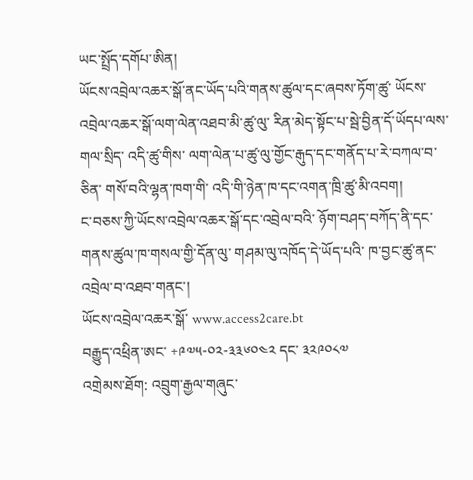ཡང་སྤྲོད་དགོཔ་ཨིན།
ཡོངས་འབྲེལ་འཆར་སྒོ་ནང་ཡོད་པའི་གནས་ཚུལ་དང་ཞབས་ཏོག་ཚུ་ ཡོངས་འབྲེལ་འཆར་སྒོ་ལག་ལེན་འཐབ་མི་ཚུ་ལུ་ རིན་མེད་སྟོང་པ་སྦེ་བྱིན་དོ་ཡོདཔ་ལས་ གལ་སྲིད་ འདི་ཚུ་གིས་ ལག་ལེན་པ་ཚུ་ལུ་གྱོང་རྒུད་དང་གནོད་པ་རེ་བཀལ་བ་ཅིན་ གསོ་བའི་ལྷན་ཁག་གི་ འདི་གི་ཉེན་ཁ་དང་འགན་ཁྲི་ཚུ་མི་འབག།
ང་བཅས་ཀྱི་ཡོངས་འབྲེལ་འཆར་སྒོ་དང་འབྲེལ་བའི་ ཉོག་བཤད་བཀོད་ནི་དང་ གནས་ཚུལ་ཁ་གསལ་གྱི་དོན་ལུ་ གཤམ་ལུ་འཁོད་དེ་ཡོད་པའི་ ཁ་བྱང་ཚུ་ནང་འབྲེལ་བ་འཐབ་གནང་།
ཡོངས་འབྲེལ་འཆར་སྒོ་ www.access2care.bt
བརྒྱུད་འཕྲིན་ཨང་ +༩༧༥-༠༢-༣༣༦༠༤༢ དང་ ༣༢༩༠༨༧
འགྲེམས་ཐོག: འབྲུག་རྒྱལ་གཞུང་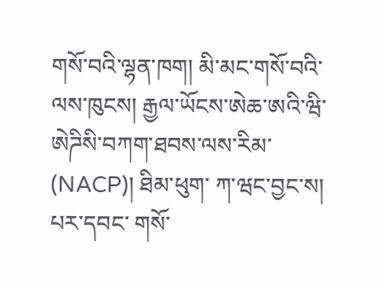གསོ་བའི་ལྷན་ཁག། མི་མང་གསོ་བའི་ལས་ཁུངས། རྒྱལ་ཡོངས་ཨེཆ་ཨའི་ཝི་ཨེཌིསི་བཀག་ཐབས་ལས་རིམ་ (NACP)། ཐིམ་ཕུག་ ཀ་ཝང་བྱང་ས།
པར་དབང་ གསོ་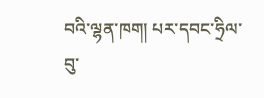བའི་ལྷན་ཁག། པར་དབང་ཧྲིལ་བུ་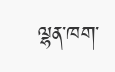ལྷན་ཁག་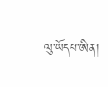ལུ་ཡོདཔ་ཨིན།